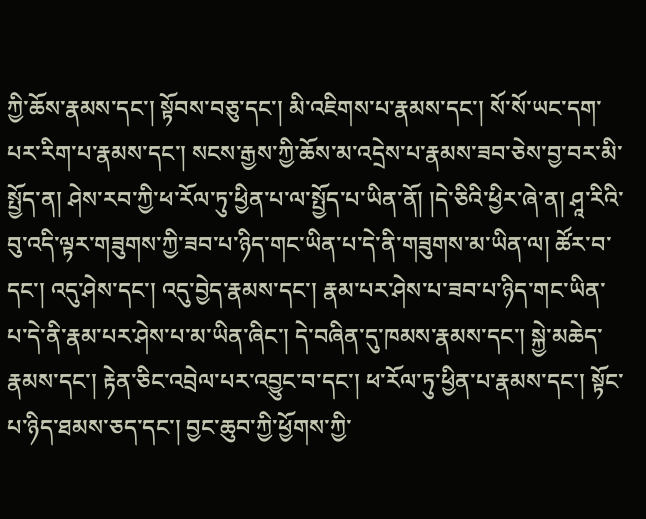ཀྱི་ཆོས་རྣམས་དང་། སྟོབས་བཅུ་དང་། མི་འཇིགས་པ་རྣམས་དང་། སོ་སོ་ཡང་དག་པར་རིག་པ་རྣམས་དང་། སངས་རྒྱས་ཀྱི་ཆོས་མ་འདྲེས་པ་རྣམས་ཟབ་ཅེས་བྱ་བར་མི་སྤྱོད་ན། ཤེས་རབ་ཀྱི་ཕ་རོལ་ཏུ་ཕྱིན་པ་ལ་སྤྱོད་པ་ཡིན་ནོ། །དེ་ཅིའི་ཕྱིར་ཞེ་ན། ཤཱ་རིའི་བུ་འདི་ལྟར་གཟུགས་ཀྱི་ཟབ་པ་ཉིད་གང་ཡིན་པ་དེ་ནི་གཟུགས་མ་ཡིན་ལ། ཚོར་བ་དང་། འདུ་ཤེས་དང་། འདུ་བྱེད་རྣམས་དང་། རྣམ་པར་ཤེས་པ་ཟབ་པ་ཉིད་གང་ཡིན་པ་དེ་ནི་རྣམ་པར་ཤེས་པ་མ་ཡིན་ཞིང་། དེ་བཞིན་དུ་ཁམས་རྣམས་དང་། སྐྱེ་མཆེད་རྣམས་དང་། རྟེན་ཅིང་འབྲེལ་པར་འབྱུང་བ་དང་། ཕ་རོལ་ཏུ་ཕྱིན་པ་རྣམས་དང་། སྟོང་པ་ཉིད་ཐམས་ཅད་དང་། བྱང་ཆུབ་ཀྱི་ཕྱོགས་ཀྱི་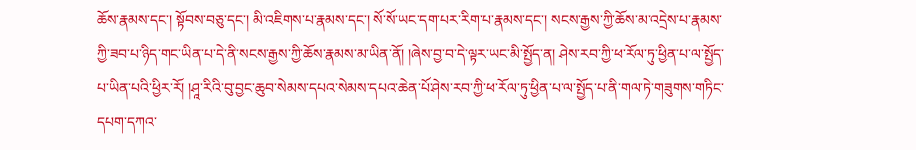ཆོས་རྣམས་དང་། སྟོབས་བཅུ་དང་། མི་འཇིགས་པ་རྣམས་དང་། སོ་སོ་ཡང་དག་པར་རིག་པ་རྣམས་དང་། སངས་རྒྱས་ཀྱི་ཆོས་མ་འདྲེས་པ་རྣམས་ཀྱི་ཟབ་པ་ཉིད་གང་ཡིན་པ་དེ་ནི་སངས་རྒྱས་ཀྱི་ཆོས་རྣམས་མ་ཡིན་ནོ། །ཞེས་བྱ་བ་དེ་ལྟར་ཡང་མི་སྤྱོད་ན། ཤེས་རབ་ཀྱི་ཕ་རོལ་ཏུ་ཕྱིན་པ་ལ་སྤྱོད་པ་ཡིན་པའི་ཕྱིར་རོ། །ཤཱ་རིའི་བུ་བྱང་ཆུབ་སེམས་དཔའ་སེམས་དཔའ་ཆེན་པོ་ཤེས་རབ་ཀྱི་ཕ་རོལ་ཏུ་ཕྱིན་པ་ལ་སྤྱོད་པ་ནི་གལ་ཏེ་གཟུགས་གཏིང་དཔག་དཀའ་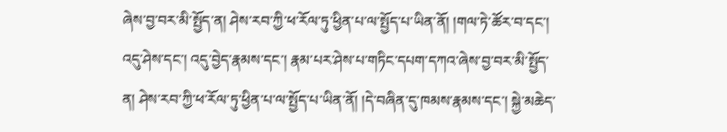ཞེས་བྱ་བར་མི་སྤྱོད་ན། ཤེས་རབ་ཀྱི་ཕ་རོལ་ཏུ་ཕྱིན་པ་ལ་སྤྱོད་པ་ཡིན་ནོ། །གལ་ཏེ་ཚོར་བ་དང་། འདུ་ཤེས་དང་། འདུ་བྱེད་རྣམས་དང་། རྣམ་པར་ཤེས་པ་གཏིང་དཔག་དཀའ་ཞེས་བྱ་བར་མི་སྤྱོད་ན། ཤེས་རབ་ཀྱི་ཕ་རོལ་ཏུ་ཕྱིན་པ་ལ་སྤྱོད་པ་ཡིན་ནོ། །དེ་བཞིན་དུ་ཁམས་རྣམས་དང་། སྐྱེ་མཆེད་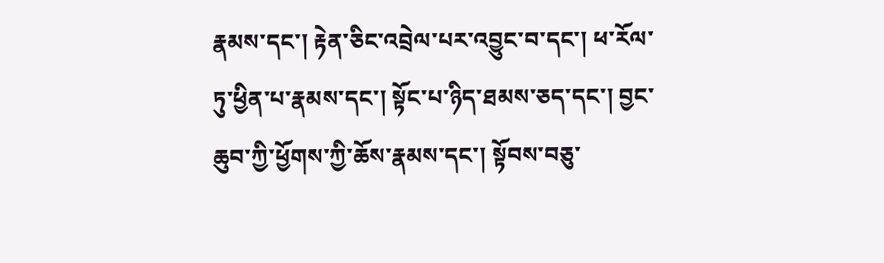རྣམས་དང་། རྟེན་ཅིང་འབྲེལ་པར་འབྱུང་བ་དང་། ཕ་རོལ་ཏུ་ཕྱིན་པ་རྣམས་དང་། སྟོང་པ་ཉིད་ཐམས་ཅད་དང་། བྱང་ཆུབ་ཀྱི་ཕྱོགས་ཀྱི་ཆོས་རྣམས་དང་། སྟོབས་བཅུ་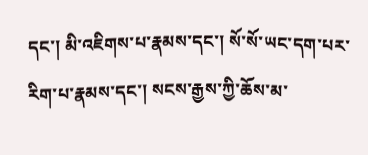དང་། མི་འཇིགས་པ་རྣམས་དང་། སོ་སོ་ཡང་དག་པར་རིག་པ་རྣམས་དང་། སངས་རྒྱས་ཀྱི་ཆོས་མ་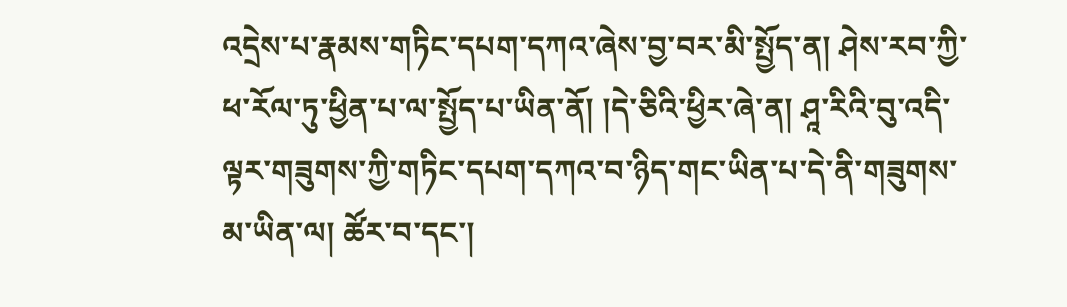འདྲེས་པ་རྣམས་གཏིང་དཔག་དཀའ་ཞེས་བྱ་བར་མི་སྤྱོད་ན། ཤེས་རབ་ཀྱི་ཕ་རོལ་ཏུ་ཕྱིན་པ་ལ་སྤྱོད་པ་ཡིན་ནོ། །དེ་ཅིའི་ཕྱིར་ཞེ་ན། ཤཱ་རིའི་བུ་འདི་ལྟར་གཟུགས་ཀྱི་གཏིང་དཔག་དཀའ་བ་ཉིད་གང་ཡིན་པ་དེ་ནི་གཟུགས་མ་ཡིན་ལ། ཚོར་བ་དང་།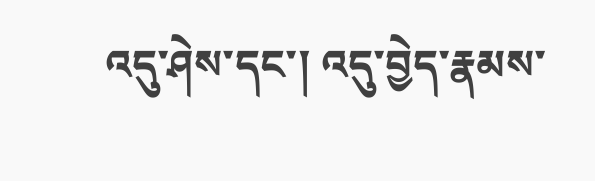འདུ་ཤེས་དང་། འདུ་བྱེད་རྣམས་